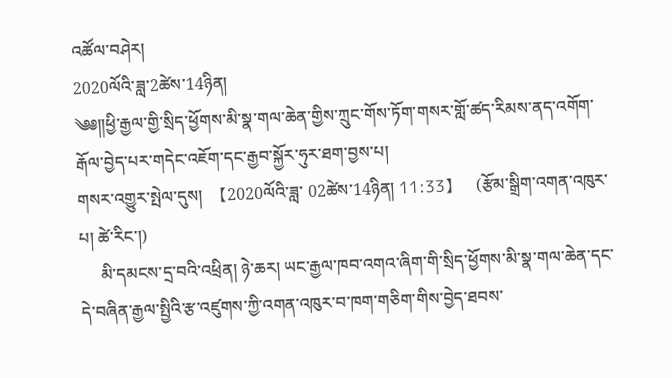འཚོལ་བཤེར།
2020ལོའི་ཟླ་2ཚེས་14ཉིན།
༄༅༎ཕྱི་རྒྱལ་གྱི་སྲིད་ཕྱོགས་མི་སྣ་གལ་ཆེན་གྱིས་ཀྲུང་གོས་ཏོག་གསར་གློ་ཚད་རིམས་ནད་འགོག་རྒོལ་བྱེད་པར་གདེང་འཇོག་དང་རྒྱབ་སྐྱོར་ཧུར་ཐག་བྱས་པ།
གསར་འགྱུར་སྤེལ་དུས།  【2020ལོའི་ཟླ་ 02ཚེས་14ཉིན། 11:33】   (རྩོམ་སྒྲིག་འགན་འཁུར་པ། ཚེ་རིང་།)
     མི་དམངས་དྲ་བའི་འཕྲིན། ཉེ་ཆར། ཡང་རྒྱལ་ཁབ་འགའ་ཞིག་གི་སྲིད་ཕྱོགས་མི་སྣ་གལ་ཆེན་དང་དེ་བཞིན་རྒྱལ་སྤྱིའི་རྩ་འཛུགས་ཀྱི་འགན་འཁུར་བ་ཁག་གཅིག་གིས་བྱེད་ཐབས་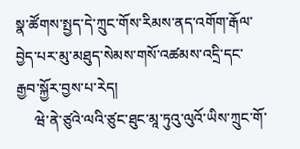སྣ་ཚོགས་སྤྱད་དེ་ཀྲུང་གོས་རིམས་ནད་འགོག་རྒོལ་བྱེད་པར་མུ་མཐུད་སེམས་གསོ་འཚམས་འདྲི་དང་རྒྱབ་སྐྱོར་བྱས་པ་རེད།
     ཝེ་ནེ་ཙུའེ་ལའི་ཙུང་ཐུང་མཱ་ཏུའུ་ལུའོ་ཡིས་ཀྲུང་གོ་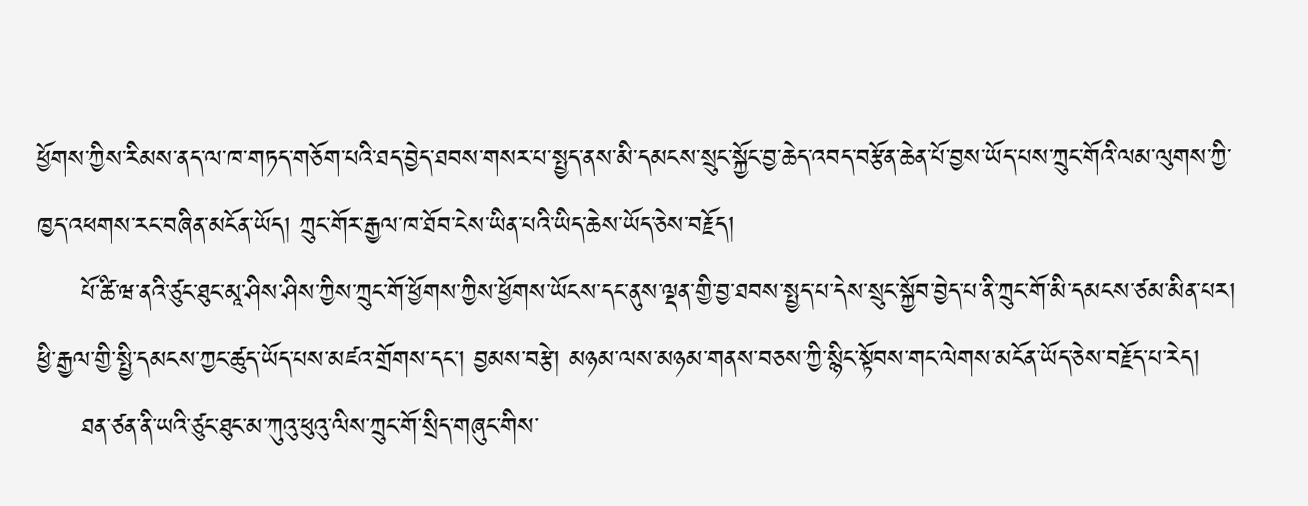ཕྱོགས་ཀྱིས་རིམས་ནད་ལ་ཁ་གཏད་གཅོག་པའི་ཐད་བྱེད་ཐབས་གསར་པ་སྤྱད་ནས་མི་དམངས་སྲུང་སྐྱོང་བྱ་ཆེད་འབད་བརྩོན་ཆེན་པོ་བྱས་ཡོད་པས་ཀྲུང་གོའི་ལམ་ལུགས་ཀྱི་ཁྱད་འཕགས་རང་བཞིན་མངོན་ཡོད། ཀྲུང་གོར་རྒྱལ་ཁ་ཐོབ་ངེས་ཡིན་པའི་ཡིད་ཆེས་ཡོད་ཅེས་བརྗོད།
     པོ་ཚི་ཝ་ནའི་ཙུང་ཐུང་མཱ་ཤིས་ཤིས་ཀྱིས་ཀྲུང་གོ་ཕྱོགས་ཀྱིས་ཕྱོགས་ཡོངས་དང་ནུས་ལྡན་གྱི་བྱ་ཐབས་སྤྱད་པ་དེས་སྲུང་སྐྱོབ་བྱེད་པ་ནི་ཀྲུང་གོ་མི་དམངས་ཙམ་མིན་པར། ཕྱི་རྒྱལ་གྱི་སྤྱི་དམངས་ཀྱང་ཚུད་ཡོད་པས་མཛའ་གྲོགས་དང་། བྱམས་བརྩེ། མཉམ་ལས་མཉམ་གནས་བཅས་ཀྱི་སྙིང་སྟོབས་གང་ལེགས་མངོན་ཡོད་ཅེས་བརྗོད་པ་རེད།
     ཐན་ཙན་ནི་ཡའི་ཙུང་ཐུང་མ་ཀུའུ་ཕུའུ་ལིས་ཀྲུང་གོ་སྲིད་གཞུང་གིས་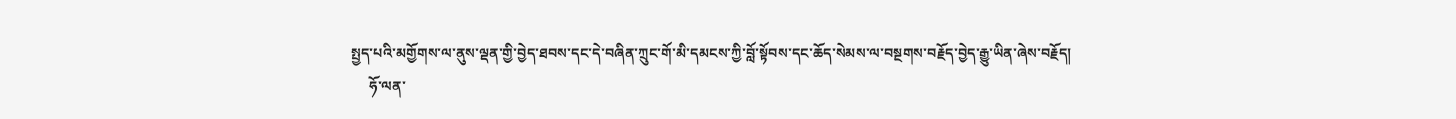སྤྱད་པའི་མགྱོགས་ལ་ནུས་ལྡན་གྱི་བྱེད་ཐབས་དང་དེ་བཞིན་ཀྲུང་གོ་མི་དམངས་ཀྱི་བློ་སྟོབས་དང་ཆོད་སེམས་ལ་བསྔགས་བརྗོད་བྱེད་རྒྱུ་ཡིན་ཞེས་བརྗོད།
     ཧོ་ལན་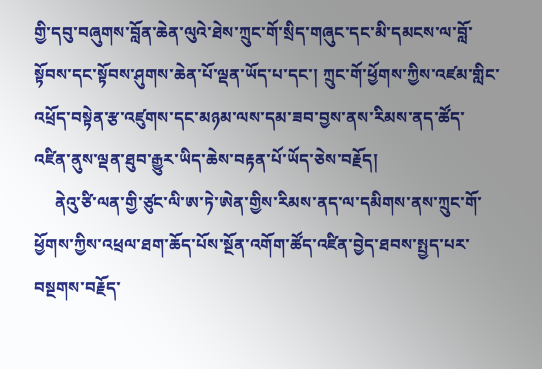གྱི་དབུ་བཞུགས་བློན་ཆེན་ལུའེ་ཐེས་ཀྲུང་གོ་སྲིད་གཞུང་དང་མི་དམངས་ལ་བློ་སྟོབས་དང་སྟོབས་ཤུགས་ཆེན་པོ་ལྡན་ཡོད་པ་དང་། ཀྲུང་གོ་ཕྱོགས་ཀྱིས་འཛམ་གླིང་འཕྲོད་བསྟེན་རྩ་འཛུགས་དང་མཉམ་ལས་དམ་ཟབ་བྱས་ནས་རིམས་ནད་ཚོད་འཛིན་ནུས་ལྡན་ཐུབ་རྒྱུར་ཡིད་ཆེས་བརྟན་པོ་ཡོད་ཅེས་བརྗོད།
     ནེའུ་ཙི་ལན་གྱི་ཙུང་ལི་ཨ་ཏེ་ཨེན་གྱིས་རིམས་ནད་ལ་དམིགས་ནས་ཀྲུང་གོ་ཕྱོགས་ཀྱིས་འཕྲལ་ཐག་ཆོད་པོས་སྔོན་འགོག་ཚོད་འཛིན་བྱེད་ཐབས་སྤྱད་པར་བསྔགས་བརྗོད་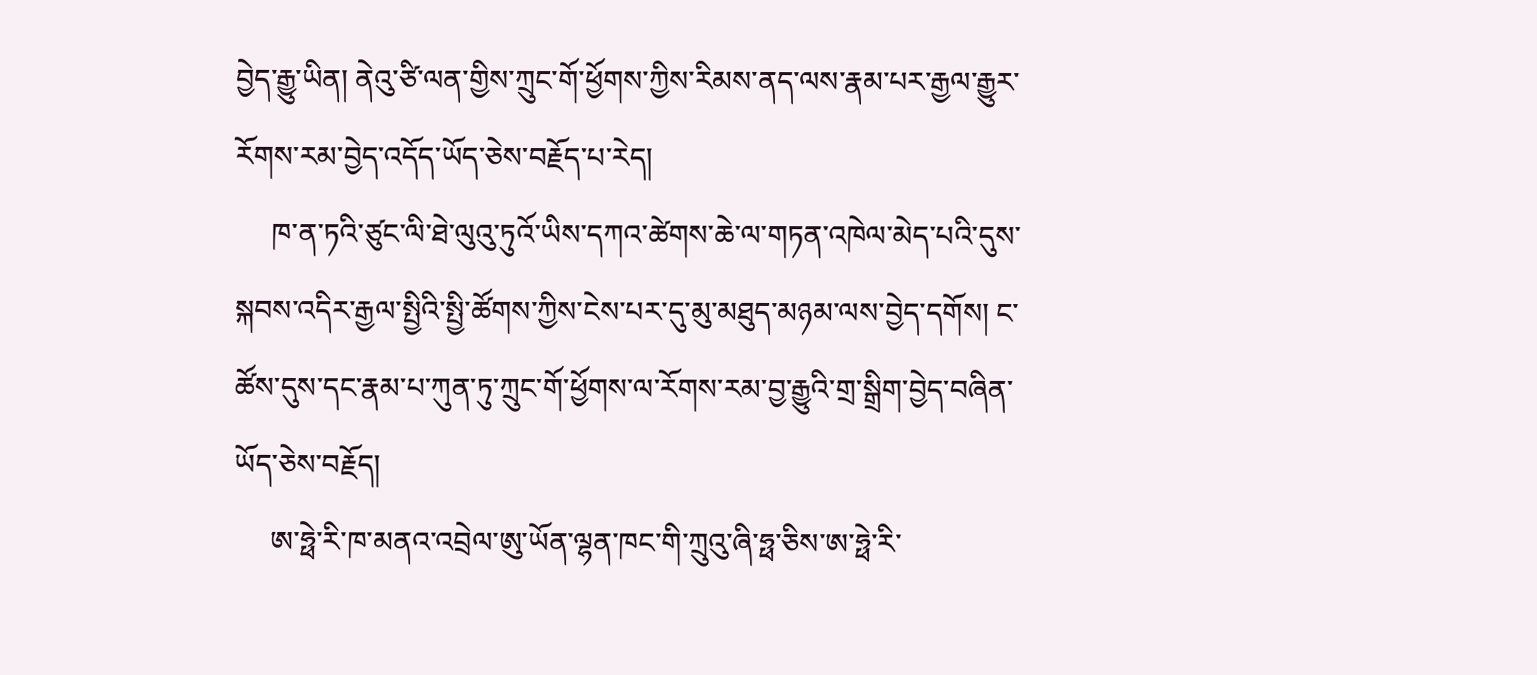བྱེད་རྒྱུ་ཡིན། ནེའུ་ཙི་ལན་གྱིས་ཀྲུང་གོ་ཕྱོགས་ཀྱིས་རིམས་ནད་ལས་རྣམ་པར་རྒྱལ་རྒྱུར་རོགས་རམ་བྱེད་འདོད་ཡོད་ཅེས་བརྗོད་པ་རེད།
     ཁ་ན་ཏའི་ཙུང་ལི་ཐེ་ལུའུ་ཏུའོ་ཡིས་དཀའ་ཚེགས་ཆེ་ལ་གཏན་འཁེལ་མེད་པའི་དུས་སྐབས་འདིར་རྒྱལ་སྤྱིའི་སྤྱི་ཚོགས་ཀྱིས་ངེས་པར་དུ་མུ་མཐུད་མཉམ་ལས་བྱེད་དགོས། ང་ཚོས་དུས་དང་རྣམ་པ་ཀུན་ཏུ་ཀྲུང་གོ་ཕྱོགས་ལ་རོགས་རམ་བྱ་རྒྱུའི་གྲ་སྒྲིག་བྱེད་བཞིན་ཡོད་ཅེས་བརྗོད།
     ཨ་ཧྥེ་རི་ཁ་མནའ་འབྲེལ་ཨུ་ཡོན་ལྷན་ཁང་གི་ཀྲུའུ་ཞི་ཧྥ་ཅིས་ཨ་ཧྥེ་རི་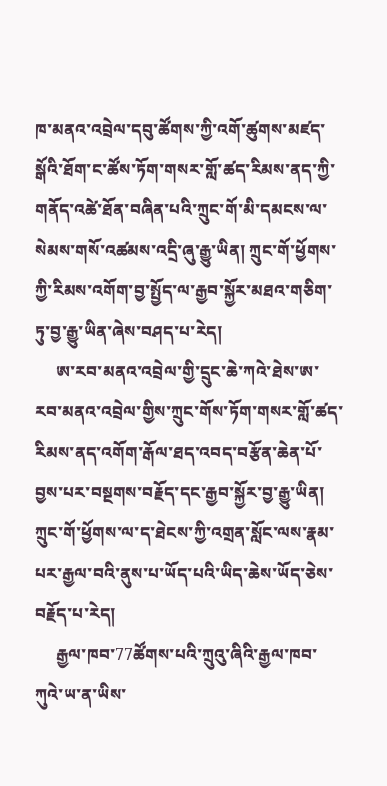ཁ་མནའ་འབྲེལ་དབུ་ཚོགས་ཀྱི་འགོ་ཚུགས་མཛད་སྒོའི་ཐོག་ང་ཚོས་ཏོག་གསར་གློ་ཚད་རིམས་ནད་ཀྱི་གནོད་འཚེ་ཐོན་བཞིན་པའི་ཀྲུང་གོ་མི་དམངས་ལ་སེམས་གསོ་འཚམས་འདྲི་ཞུ་རྒྱུ་ཡིན། ཀྲུང་གོ་ཕྱོགས་ཀྱི་རིམས་འགོག་བྱ་སྤྱོད་ལ་རྒྱབ་སྐྱོར་མཐའ་གཅིག་ཏུ་བྱ་རྒྱུ་ཡིན་ཞེས་བཤད་པ་རེད།
     ཨ་རབ་མནའ་འབྲེལ་གྱི་དྲུང་ཆེ་ཀའེ་ཐེས་ཨ་རབ་མནའ་འབྲེལ་གྱིས་ཀྲུང་གོས་ཏོག་གསར་གློ་ཚད་རིམས་ནད་འགོག་རྒོལ་ཐད་འབད་བརྩོན་ཆེན་པོ་བྱས་པར་བསྔགས་བརྗོད་དང་རྒྱབ་སྐྱོར་བྱ་རྒྱུ་ཡིན། ཀྲུང་གོ་ཕྱོགས་ལ་ད་ཐེངས་ཀྱི་འགྲན་སློང་ལས་རྣམ་པར་རྒྱལ་བའི་ནུས་པ་ཡོད་པའི་ཡིད་ཆེས་ཡོད་ཅེས་བརྗོད་པ་རེད།
     རྒྱལ་ཁབ་77ཚོགས་པའི་ཀྲུའུ་ཞིའི་རྒྱལ་ཁབ་ཀུའེ་ཡ་ན་ཡིས་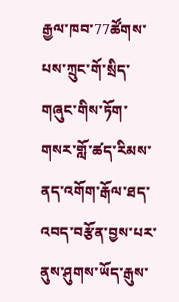རྒྱལ་ཁབ་77ཚོགས་པས་ཀྲུང་གོ་སྲིད་གཞུང་གིས་ཏོག་གསར་གློ་ཚད་རིམས་ནད་འགོག་རྒོལ་ཐད་འབད་བརྩོན་བྱས་པར་ནུས་ཤུགས་ཡོད་རྒུས་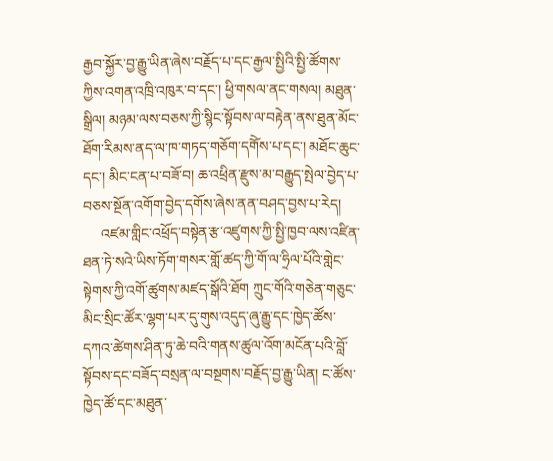རྒྱབ་སྐྱོར་བྱ་རྒྱུ་ཡིན་ཞེས་བརྗོད་པ་དང་རྒྱལ་སྤྱིའི་སྤྱི་ཚོགས་ཀྱིས་འགན་འཁྲི་འཁུར་བ་དང་། ཕྱི་གསལ་ནང་གསལ། མཐུན་སྒྲིལ། མཉམ་ལས་བཅས་ཀྱི་སྙིང་སྟོབས་ལ་བརྟེན་ནས་ཐུན་མོང་ཐོག་རིམས་ནད་ལ་ཁ་གཏད་གཅོག་དགོེས་པ་དང་། མཐོང་ཆུང་དང་། མིང་ངན་པ་བཟོ་བ། ཆ་འཕྲིན་རྫུས་མ་བརྒྱུད་སྤེལ་བྱེད་པ་བཅས་སྔོན་འགོག་བྱེད་དགོས་ཞེས་ནན་བཤད་བྱས་པ་རེད།
     འཛམ་གླིང་འཕྲོད་བསྟེན་རྩ་འཛུགས་ཀྱི་སྤྱི་ཁྱབ་ལས་འཛིན་ཐན་ཏེ་སའེ་ཡིས་ཏོག་གསར་གློ་ཚད་ཀྱི་གོ་ལ་ཧྲིལ་པོའི་གླེང་སྟེགས་ཀྱི་འགོ་ཚུགས་མཛད་སྒོའི་ཐོག ཀྲུང་གོའི་གཅེན་གཅུང་མིང་སྲིང་ཚོར་ལྷག་པར་དུ་གུས་འདུད་ཞུ་རྒྱུ་དང་ཁྱེད་ཚོས་དཀའ་ཚེགས་ཤིན་ཏུ་ཆེ་བའི་གནས་ཚུལ་འོག་མངོན་པའི་བློ་སྟོབས་དང་བཟོད་བསྲན་ལ་བསྔགས་བརྗོད་བྱ་རྒྱུ་ཡིན། ང་ཚོས་ཁྱེད་ཚོ་དང་མཐུན་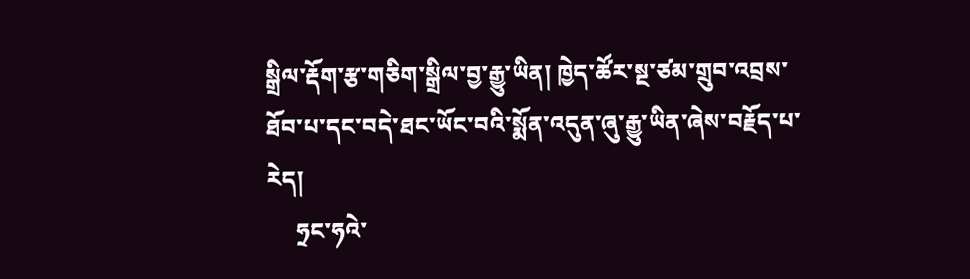སྒྲིལ་རྡོག་རྩ་གཅིག་སྒྲིལ་བྱ་རྒྱུ་ཡིན། ཁྱེད་ཚོར་སྔ་ཙམ་གྲུབ་འབྲས་ཐོབ་པ་དང་བདེ་ཐང་ཡོང་བའི་སྨོན་འདུན་ཞུ་རྒྱུ་ཡིན་ཞེས་བརྗོད་པ་རེད།
     ཧྲང་ཧའེ་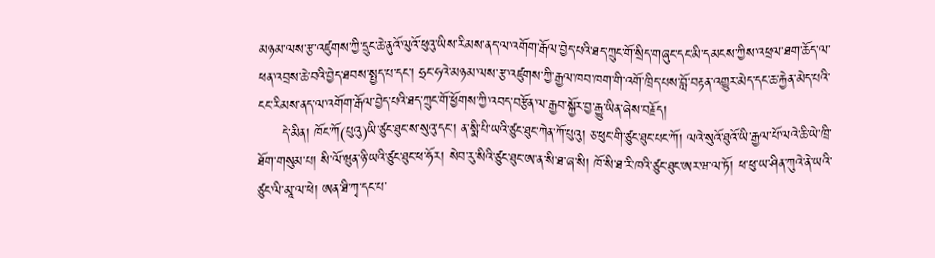མཉམ་ལས་རྩ་འཛུགས་ཀྱི་དྲུང་ཆེ་ནུའོ་ལུའོ་ཕུའུ་ཡིས་རིམས་ནད་ལ་འགོག་རྒོལ་བྱེད་པའི་ཐད་ཀྲུང་གོ་སྲིད་གཞུང་དང་མི་དམངས་ཀྱིས་འཕྲལ་ཐག་ཆོད་ལ་ཕན་འབྲས་ཆེ་བའི་བྱེད་ཐབས་སྤྱད་པ་དང་། ཧྲང་ཧའེ་མཉམ་ལས་རྩ་འཛུགས་ཀྱི་རྒྱལ་ཁབ་ཁག་གི་འགོ་ཁྲིད་པས་བློ་བརྟན་འགྱུར་མེད་དང་ཆ་རྐྱེན་མེད་པའི་ངང་རིམས་ནད་ལ་འགོག་རྒོལ་བྱེད་པའི་ཐད་ཀྲུང་གོ་ཕྱོགས་ཀྱི་འབད་བརྩོན་ལ་རྒྱབ་སྐྱོར་བྱ་རྒྱུ་ཡིན་ཞེས་བརྗོད།
     དེ་མིན། ཁོང་ཀོ(པུའུ)ཡི་ཙུང་ཐུང་ས་སུའུ་དང་། ན་སྨི་པི་ཡའི་ཙུང་ཐུང་ཀེན་ཀོ་པུའུ། ཅ་ཕུང་གི་ཙུང་ཐུང་པང་ཀོ། ལའེ་སུའོ་ཐུའོ་ཡི་རྒྱལ་པོ་ལའེ་ཆི་ཡེ་ཁྲི་ཐོག་གསུམ་པ། སི་ལོ་ཝུན་ཉི་ཡའི་ཙུང་ཐུང་ཕ་ཧོར། སེབ་རུ་སིའི་ཙུང་ཐུང་ཨ་ན་སི་ཐ་ཞ་སི། ཁོ་སི་ཐ་རི་ཁའི་ཙུང་ཐུང་ཨར་ཝ་ལ་ཏོ། ཕ་ཕུ་ཡ་ཤིན་ཀུའེ་ནེ་ཡའི་ཙུང་ལི་མཱ་ལ་ཕེ། ཨན་ཐི་ཀྭ་དང་པ་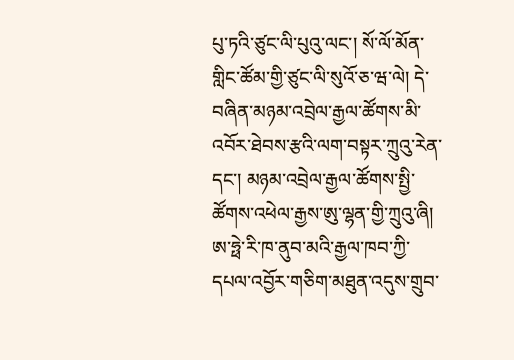པུ་ཏའི་ཙུང་ལི་པུའུ་ལང་། སོ་ལོ་མོན་གླིང་ཚོམ་གྱི་ཙུང་ལི་སུའོ་ཅ་ཝ་ལེ། དེ་བཞིན་མཉམ་འབྲེལ་རྒྱལ་ཚོགས་མི་འབོར་ཐེབས་རྩའི་ལག་བསྟར་ཀྲུའུ་རེན་དང་། མཉམ་འབྲེལ་རྒྱལ་ཚོགས་སྤྱི་ཚོགས་འཕེལ་རྒྱས་ཨུ་ལྷན་གྱི་ཀྲུའུ་ཞི། ཨ་ཧྥེ་རི་ཁ་ནུབ་མའི་རྒྱལ་ཁབ་ཀྱི་དཔལ་འབྱོར་གཅིག་མཐུན་འདུས་གྲུབ་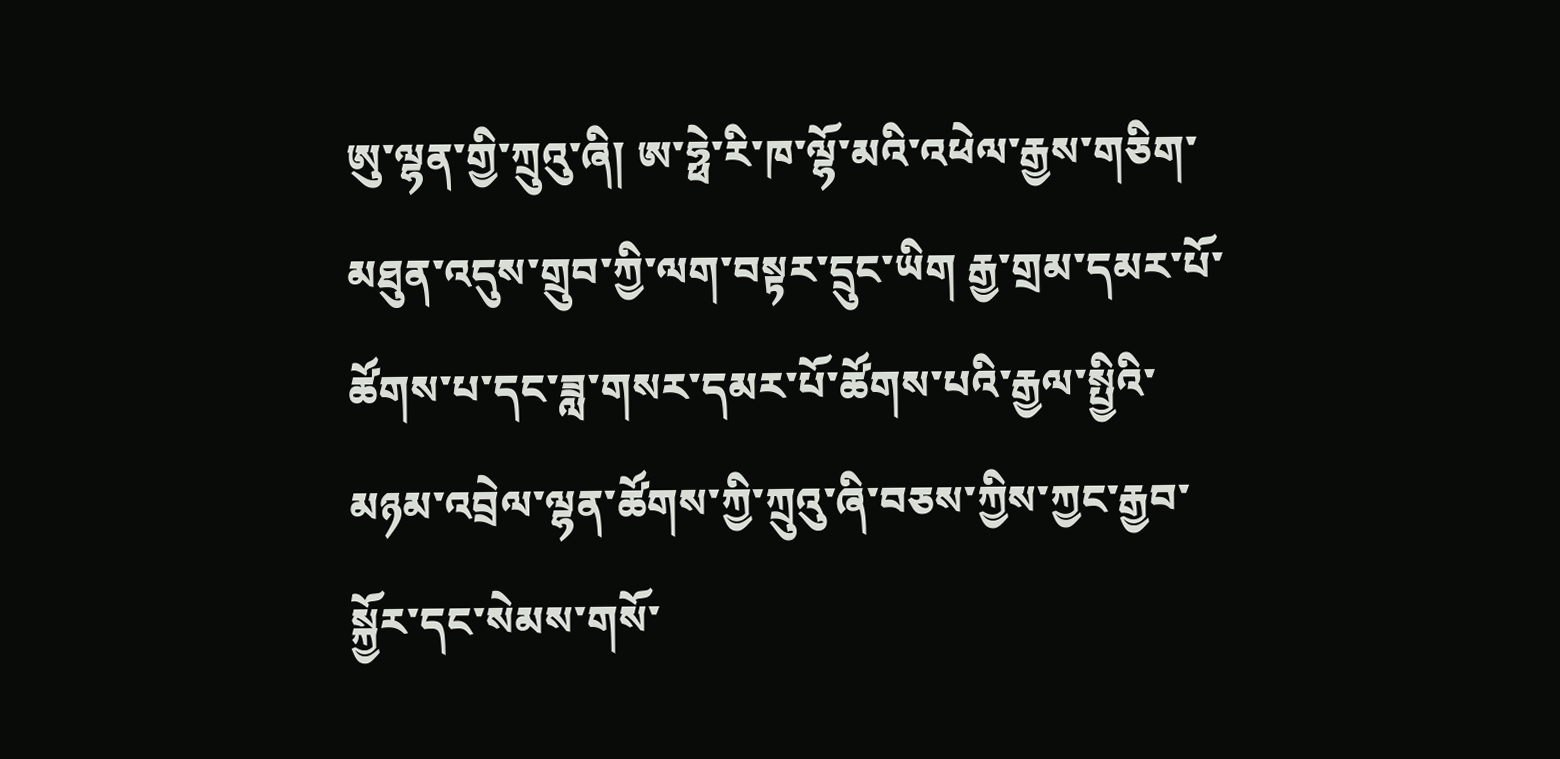ཨུ་ལྷན་གྱི་ཀྲུའུ་ཞི། ཨ་ཧྥེ་རི་ཁ་ལྷོ་མའི་འཕེལ་རྒྱས་གཅིག་མཐུན་འདུས་གྲུབ་ཀྱི་ལག་བསྟར་དྲུང་ཡིག རྒྱ་གྲམ་དམར་པོ་ཚོགས་པ་དང་ཟླ་གསར་དམར་པོ་ཚོགས་པའི་རྒྱལ་སྤྱིའི་མཉམ་འབྲེལ་ལྷན་ཚོགས་ཀྱི་ཀྲུའུ་ཞི་བཅས་ཀྱིས་ཀྱང་རྒྱབ་སྐྱོར་དང་སེམས་གསོ་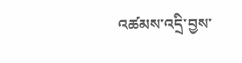འཚམས་འདྲི་བྱས་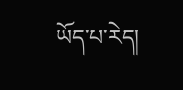ཡོད་པ་རེད།